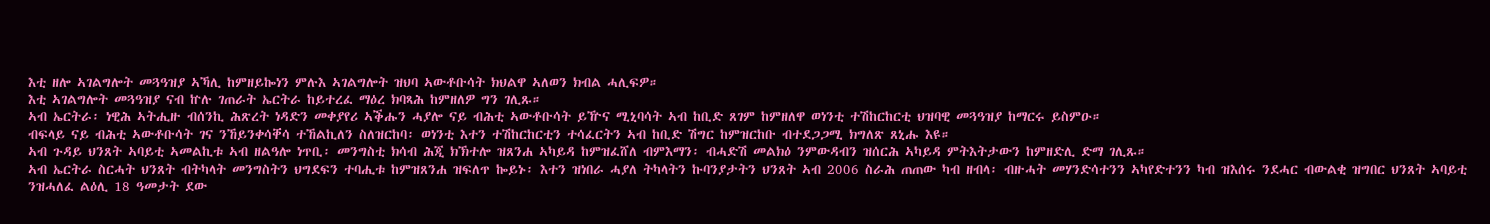እቲ ዘሎ ኣገልግሎት መጓዓዝያ ኣኻሊ ከምዘይኰነን ምሉእ ኣገልግሎት ዝህባ ኣውቶቡሳት ክህልዋ ኣለወን ክብል ሓሊፍዎ።
እቲ ኣገልግሎት መጓዓዝያ ናብ ኵሉ ገጠራት ኤርትራ ከይተረፈ ማዕረ ክባጻሕ ከምዘለዎ ግን ገሊጹ።
ኣብ ኤርትራ፡ ነዊሕ ኣትሒዙ ብሰንኪ ሕጽረት ነዳድን መቀያየሪ ኣቕሑን ሓያሎ ናይ ብሕቲ ኣውቶቡሳት ይዅና ሚኒባሳት ኣብ ከቢድ ጸገም ከምዘለዋ ወነንቲ ተሽከርከርቲ ህዝባዊ መጓዓዝያ ከማርሩ ይስምዑ።
ብፍላይ ናይ ብሕቲ ኣውቶቡሳት ገና ንኸይንቀሳቐሳ ተኸልኪለን ስለዝርከባ፡ ወነንቲ እተን ተሽከርከርቲን ተሳፈርትን ኣብ ከቢድ ሽግር ከምዝርከቡ ብተደጋጋሚ ክግለጽ ጸኒሑ እዩ።
ኣብ ጉዳይ ህንጸት ኣባይቲ ኣመልኪቱ ኣብ ዘልዓሎ ነጥቢ፡ መንግስቲ ክሳብ ሕጂ ክኽተሎ ዝጸንሐ ኣካይዳ ከምዝፈሸለ ብምእማን፡ ብሓድሽ መልክዕ ንምውዳብን ዝሰርሕ ኣካይዳ ምትእትታውን ከምዘድሊ ድማ ገሊጹ።
ኣብ ኤርትራ ስርሓት ህንጸት ብትካላት መንግስትን ህግደፍን ተባሒቱ ከምዝጸንሐ ዝፍለጥ ኰይኑ፡ እተን ዝነበራ ሓያለ ትካላትን ኩባንያታትን ህንጸት ኣብ 2006 ስራሕ ጠጠው ካብ ዘብላ፡ ብዙሓት መሃንድሳተንን ኣካየድተንን ካብ ዝእሰሩ ንደሓር ብውልቂ ዝግበር ህንጸት ኣባይቲ ንዝሓለፈ ልዕሊ 18 ዓመታት ደው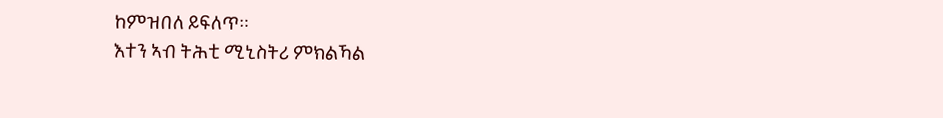ከምዝበለ ይፍለጥ።
እተን ኣብ ትሕቲ ሚኒስትሪ ምክልኻል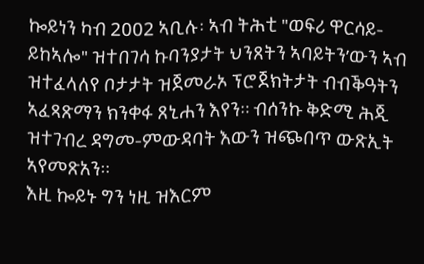ኰይነን ካብ 2002 ኣቢሉ፡ ኣብ ትሕቲ "ወፍሪ ዋርሳይ-ይከኣሎ" ዝተበገሳ ኩባንያታት ህንጸትን ኣባይትን’ውን ኣብ ዝተፈላለየ ቦታታት ዝጀመራኦ ፕሮጀክትታት ብብቕዓትን ኣፈጻጽማን ክንቀፋ ጸኒሐን እየን። ብሰንኩ ቅድሚ ሕጂ ዝተገብረ ዳግመ-ምውዳባት እውን ዝጭበጥ ውጽኢት ኣየመጽአን።
እዚ ኰይኑ ግን ነዚ ዝእርም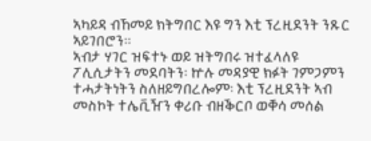ኣካይዳ ብኸመይ ክትግበር እዩ ግን እቲ ፕረዚደንት ንጹር ኣይገበሮን።
ኣብታ ሃገር ዝፍተኑ ወይ ዝትግበሩ ዝተፈላለዩ ፖሊሲታትን መደባትን፡ ኵሉ መዳያዊ ክፉት ገምጋምን ተሓታትነትን ስለዘይግበረሎም፡ እቲ ፕረዚደንት ኣብ መስኮት ተሌቪዥን ቀሪቡ ብዘቕርቦ ወቐሳ መሰል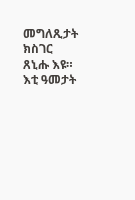መግለጺታት ክስገር ጸኒሑ እዩ።
እቲ ዓመታት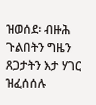ዝወሰደ፡ ብዙሕ ጉልበትን ግዜን ጸጋታትን እታ ሃገር ዝፈሰሰሉ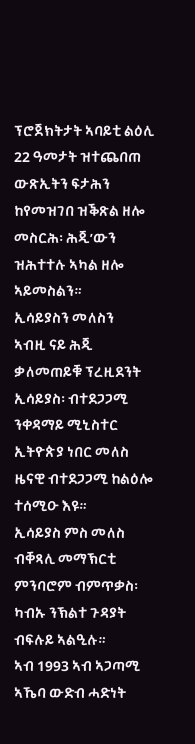ፕሮጀክትታት ኣባይቲ ልዕሊ 22 ዓመታት ዝተጨበጠ ውጽኢትን ፍታሕን ከየመዝገበ ዝቕጽል ዘሎ መስርሕ፡ ሕጂ’ውን ዝሕተተሉ ኣካል ዘሎ ኣይመስልን።
ኢሳይያስን መለስን
ኣብዚ ናይ ሕጂ ቃለመጠይቑ ፕረዚደንት ኢሳይያስ፡ ብተደጋጋሚ ንቀዳማይ ሚኒስተር ኢትዮጵያ ነበር መለስ ዜናዊ ብተደጋጋሚ ከልዕሎ ተሰሚዑ እዩ።
ኢሳይያስ ምስ መለስ ብቐጻሊ መማኽርቲ ምንባሮም ብምጥቃስ፡ ካብኡ ንኽልተ ጉዳያት ብፍሉይ ኣልዒሉ።
ኣብ 1993 ኣብ ኣጋጣሚ ኣኼባ ውድብ ሓድነት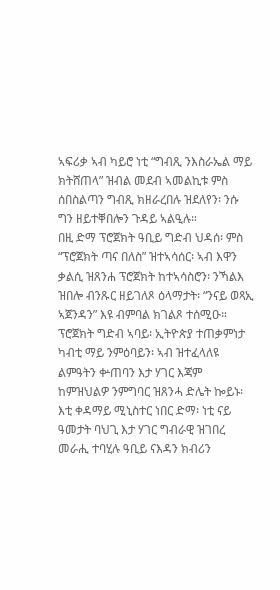ኣፍሪቃ ኣብ ካይሮ ነቲ “ግብጺ ንእስራኤል ማይ ክትሸጠላ” ዝብል መደብ ኣመልኪቱ ምስ ሰበስልጣን ግብጺ ክዘራረበሉ ዝደለየን፡ ንሱ ግን ዘይተቐበሎን ጉዳይ ኣልዒሉ።
በዚ ድማ ፕሮጀክት ዓቢይ ግድብ ህዳሰ፡ ምስ “ፕሮጀክት ጣና በለስ” ዝተኣሳሰር፡ ኣብ እዋን ቃልሲ ዝጸንሐ ፕሮጀክት ከተኣሳስሮን፡ ንኻልእ ዝበሎ ብንጹር ዘይገለጾ ዕላማታት፡ “ንናይ ወጻኢ ኣጀንዳን” እዩ ብምባል ክገልጾ ተሰሚዑ።
ፕሮጀክት ግድብ ኣባይ፡ ኢትዮጵያ ተጠቃምነታ ካብቲ ማይ ንምዕባይን፡ ኣብ ዝተፈላለዩ ልምዓትን ቍጠባን እታ ሃገር እጃም ከምዝህልዎ ንምግባር ዝጸንሓ ድሌት ኰይኑ፡ እቲ ቀዳማይ ሚኒስተር ነበር ድማ፡ ነቲ ናይ ዓመታት ባህጊ እታ ሃገር ግብራዊ ዝገበረ መራሒ ተባሂሉ ዓቢይ ናእዳን ክብሪን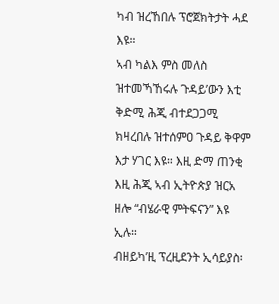ካብ ዝረኸበሉ ፕሮጀክትታት ሓደ እዩ።
ኣብ ካልእ ምስ መለስ ዝተመኻኸሩሉ ጉዳይ’ውን እቲ ቅድሚ ሕጂ ብተደጋጋሚ ክዛረበሉ ዝተሰምዐ ጉዳይ ቅዋም እታ ሃገር እዩ። እዚ ድማ ጠንቂ እዚ ሕጂ ኣብ ኢትዮጵያ ዝርአ ዘሎ “ብሄራዊ ምትፍናን” እዩ ኢሉ።
ብዘይካ’ዚ ፕረዚደንት ኢሳይያስ፡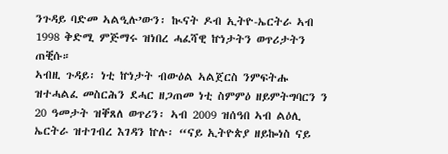ንጉዳይ ባድመ ኣልዒሉ’ውን፡ ኲናት ዶብ ኢትዮ-ኤርትራ ኣብ 1998 ቅድሚ ምጅማሩ ዝነበረ ሓፈሻዊ ኵነታትን ወጥሪታትን ጠቒሱ።
ኣብዚ ጉዳይ፡ ነቲ ኵነታት ብውዕል ኣልጀርስ ንምፍትሑ ዝተሓልፈ መስርሕን ደሓር ዘጋጠመ ነቲ ስምምዕ ዘይምትግባርን ን 20 ዓመታት ዝቐጸለ ወጥሪን፡ ኣብ 2009 ዝሰዓበ ኣብ ልዕሊ ኤርትራ ዝተገብረ እገዳን ኵሉ፡ “ናይ ኢትዮጵያ ዘይኰነስ ናይ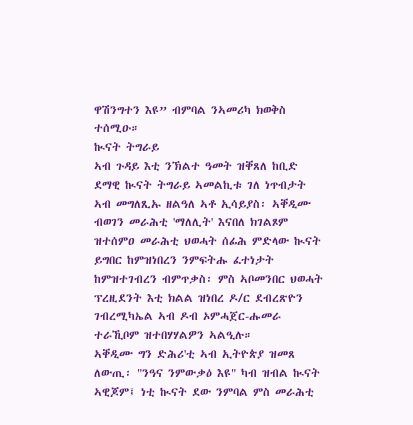ዋሽንግተን እዩ” ብምባል ንኣመሪካ ክወቅስ ተሰሚዑ።
ኲናት ትግራይ
ኣብ ጉዳይ እቲ ንኽልተ ዓመት ዝቐጸለ ከቢድ ደማዊ ኲናት ትግራይ ኣመልኪቱ ገለ ነጥብታት ኣብ መግለጺኡ ዘልዓለ ኣቶ ኢሳይያስ፡ ኣቐዲሙ ብወገን መራሕቲ 'ማለሊት' እናበለ ክገልጾም ዝተሰምዐ መራሕቲ ህወሓት ሰፊሕ ምድላው ኲናት ይግበር ከምዝነበረን ንምፍትሑ ፈተነታት ከምዝተገብረን ብምጥቃስ፡ ምስ ኣቦመንበር ህወሓት ፕረዚደንት እቲ ክልል ዝነበረ ዶ/ር ደብረጽዮን ገብረሚካኤል ኣብ ዶብ ኦምሓጀር-ሑመራ ተራኺቦም ዝተበሃሃልዎን ኣልዒሉ።
ኣቐዲሙ ግን ድሕሪ'ቲ ኣብ ኢትዮጵያ ዝመጸ ለውጢ፡ "ንዓና ንምውቃዕ እዩ" ካብ ዝብል ኲናት ኣዊጆም፤ ነቲ ኲናት ደው ንምባል ምስ መራሕቲ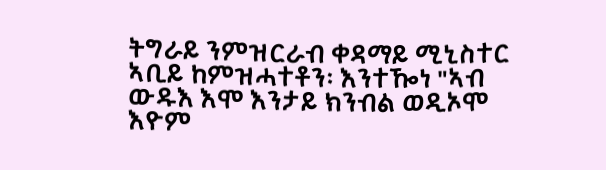ትግራይ ንምዝርራብ ቀዳማይ ሚኒስተር ኣቢይ ከምዝሓተቶን፡ እንተዀነ "ኣብ ውዱእ እሞ እንታይ ክንብል ወዲኦሞ እዮም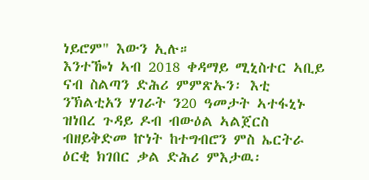ነይሮም" እውን ኢሉ።
እንተዀነ ኣብ 2018 ቀዳማይ ሚኒስተር ኣቢይ ናብ ስልጣን ድሕሪ ምምጽኡን፡ እቲ ንኽልቲአን ሃገራት ን20 ዓመታት ኣተፋኒኑ ዝነበረ ጉዳይ ዶብ ብውዕል ኣልጀርስ ብዘይቅድመ ኵነት ከተግብሮን ምስ ኤርትራ ዕርቂ ክገበር ቃል ድሕሪ ምእታዉ፡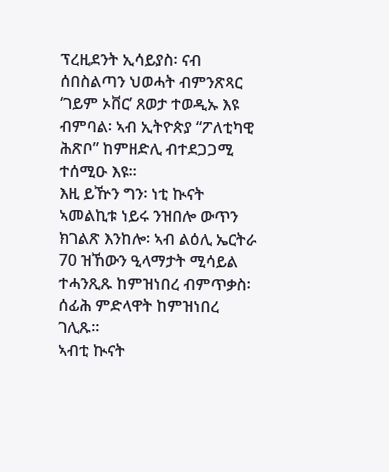ፕረዚደንት ኢሳይያስ፡ ናብ ሰበስልጣን ህወሓት ብምንጽጻር ‘ገይም ኦቨር’ ጸወታ ተወዲኡ እዩ ብምባል፡ ኣብ ኢትዮጵያ “ፖለቲካዊ ሕጽቦ” ከምዘድሊ ብተደጋጋሚ ተሰሚዑ እዩ።
እዚ ይዅን ግን፡ ነቲ ኲናት ኣመልኪቱ ነይሩ ንዝበሎ ውጥን ክገልጽ እንከሎ፡ ኣብ ልዕሊ ኤርትራ 70 ዝኸውን ዒላማታት ሚሳይል ተሓንጺጹ ከምዝነበረ ብምጥቃስ፡ ሰፊሕ ምድላዋት ከምዝነበረ ገሊጹ።
ኣብቲ ኲናት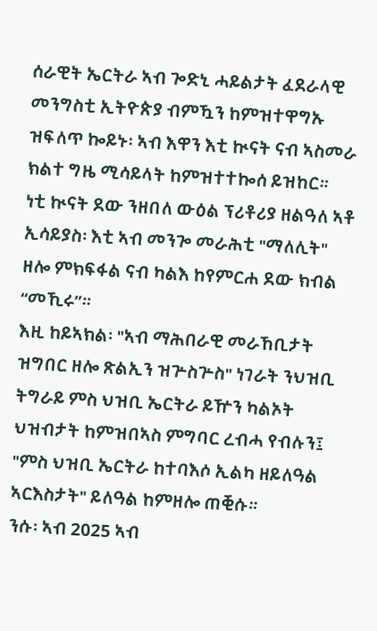ሰራዊት ኤርትራ ኣብ ጐድኒ ሓይልታት ፈደራላዊ መንግስቲ ኢትዮጵያ ብምዃን ከምዝተዋግኡ ዝፍለጥ ኰይኑ፡ ኣብ እዋን እቲ ኲናት ናብ ኣስመራ ክልተ ግዜ ሚሳይላት ከምዝተተኰሰ ይዝከር።
ነቲ ኲናት ደው ንዘበለ ውዕል ፕሪቶሪያ ዘልዓለ ኣቶ ኢሳይያስ፡ እቲ ኣብ መንጐ መራሕቲ "ማለሊት" ዘሎ ምክፍፋል ናብ ካልእ ከየምርሐ ደው ክብል “መኺሩ”።
እዚ ከይኣክል፡ "ኣብ ማሕበራዊ መራኸቢታት ዝግበር ዘሎ ጽልኢን ዝጕስጕስ" ነገራት ንህዝቢ ትግራይ ምስ ህዝቢ ኤርትራ ይዅን ካልኦት ህዝብታት ከምዝበኣስ ምግባር ረብሓ የብሉን፤ "ምስ ህዝቢ ኤርትራ ከተባእሶ ኢልካ ዘይለዓል ኣርእስታት" ይለዓል ከምዘሎ ጠቒሱ።
ንሱ፡ ኣብ 2025 ኣብ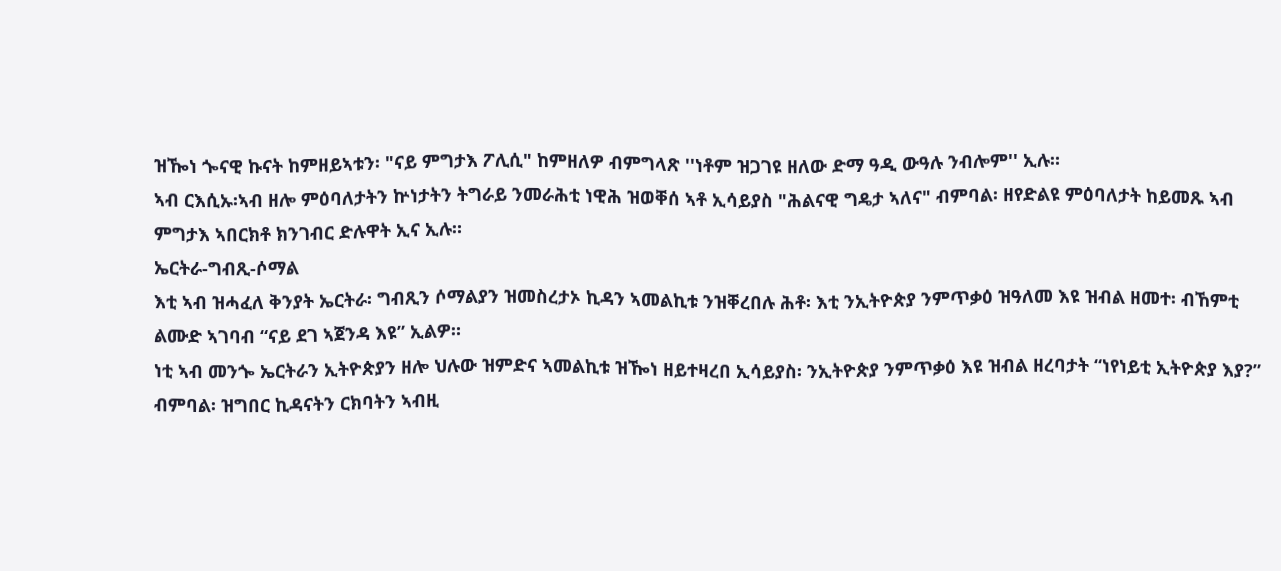ዝዀነ ጐናዊ ኩናት ከምዘይኣቱን፡ "ናይ ምግታእ ፖሊሲ" ከምዘለዎ ብምግላጽ ''ነቶም ዝጋገዩ ዘለው ድማ ዓዲ ውዓሉ ንብሎም'' ኢሉ።
ኣብ ርእሲኡ፡ኣብ ዘሎ ምዕባለታትን ኵነታትን ትግራይ ንመራሕቲ ነዊሕ ዝወቐሰ ኣቶ ኢሳይያስ "ሕልናዊ ግዴታ ኣለና" ብምባል፡ ዘየድልዩ ምዕባለታት ከይመጹ ኣብ ምግታእ ኣበርክቶ ክንገብር ድሉዋት ኢና ኢሉ።
ኤርትራ-ግብጺ-ሶማል
እቲ ኣብ ዝሓፈለ ቅንያት ኤርትራ፡ ግብጺን ሶማልያን ዝመስረታኦ ኪዳን ኣመልኪቱ ንዝቐረበሉ ሕቶ፡ እቲ ንኢትዮጵያ ንምጥቃዕ ዝዓለመ እዩ ዝብል ዘመተ፡ ብኸምቲ ልሙድ ኣገባብ “ናይ ደገ ኣጀንዳ እዩ” ኢልዎ።
ነቲ ኣብ መንጐ ኤርትራን ኢትዮጵያን ዘሎ ህሉው ዝምድና ኣመልኪቱ ዝዀነ ዘይተዛረበ ኢሳይያስ፡ ንኢትዮጵያ ንምጥቃዕ እዩ ዝብል ዘረባታት “ነየነይቲ ኢትዮጵያ እያ?” ብምባል፡ ዝግበር ኪዳናትን ርክባትን ኣብዚ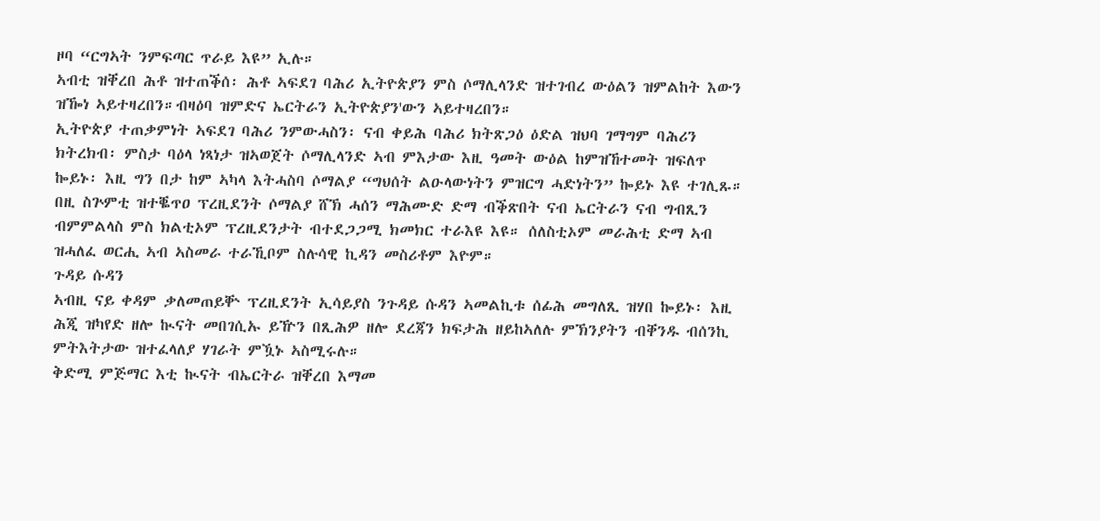ዞባ “ርግኣት ንምፍጣር ጥራይ እዩ” ኢሉ።
ኣብቲ ዝቐረበ ሕቶ ዝተጠቕሰ፡ ሕቶ ኣፍደገ ባሕሪ ኢትዮጵያን ምስ ሶማሊላንድ ዝተገብረ ውዕልን ዝምልከት እውን ዝዀነ ኣይተዛረበን።ብዛዕባ ዝምድና ኤርትራን ኢትዮጵያን'ውን ኣይተዛረበን።
ኢትዮጵያ ተጠቃምነት ኣፍደገ ባሕሪ ንምውሓስን፡ ናብ ቀይሕ ባሕሪ ክትጽጋዕ ዕድል ዝህባ ገማግም ባሕሪን ክትረክብ፡ ምስታ ባዕላ ነጻነታ ዝኣወጀት ሶማሊላንድ ኣብ ምእታው እዚ ዓመት ውዕል ከምዝኸተመት ዝፍለጥ ኰይኑ፡ እዚ ግን በታ ከም ኣካላ እትሓስባ ሶማልያ “ግህሰት ልዑላውነትን ምዝርግ ሓድነትን” ኰይኑ እዩ ተገሊጹ።
በዚ ስጕምቲ ዝተቘጥዐ ፕረዚደንት ሶማልያ ሸኽ ሓሰን ማሕሙድ ድማ ብቕጽበት ናብ ኤርትራን ናብ ግብጺን ብምምልላስ ምስ ክልቲኦም ፕረዚደንታት ብተደጋጋሚ ክመክር ተራእዩ እዩ። ሰለስቲኦም መራሕቲ ድማ ኣብ ዝሓለፈ ወርሒ ኣብ ኣስመራ ተራኺቦም ስሉሳዊ ኪዳን መስሪቶም እዮም።
ጉዳይ ሱዳን
ኣብዚ ናይ ቀዳም ቃለመጠይቝ ፕረዚደንት ኢሳይያስ ንጉዳይ ሱዳን ኣመልኪቱ ሰፊሕ መግለጺ ዝሃበ ኰይኑ፡ እዚ ሕጂ ዝካየድ ዘሎ ኲናት መበገሲኡ ይዅን በጺሕዎ ዘሎ ደረጃን ክፍታሕ ዘይከኣለሉ ምኽንያትን ብቐንዱ ብሰንኪ ምትእትታው ዝተፈላለያ ሃገራት ምዃኑ ኣስሚሩሉ።
ቅድሚ ምጅማር እቲ ኲናት ብኤርትራ ዝቐረበ እማመ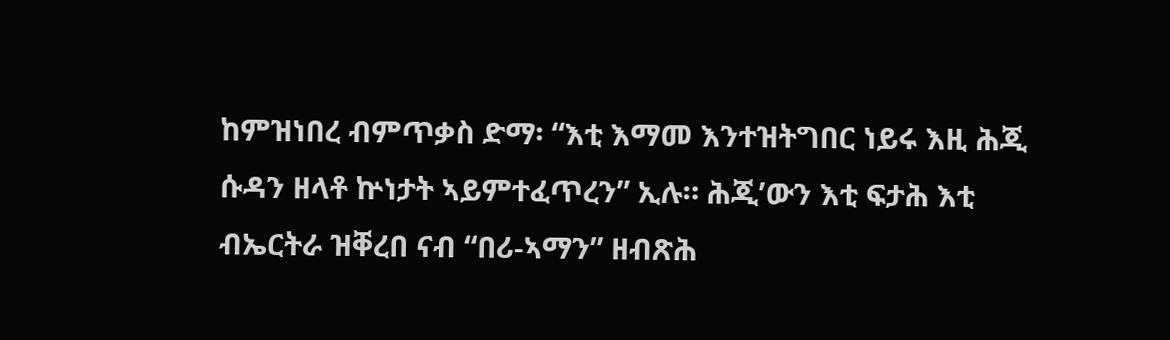ከምዝነበረ ብምጥቃስ ድማ፡ “እቲ እማመ እንተዝትግበር ነይሩ እዚ ሕጂ ሱዳን ዘላቶ ኵነታት ኣይምተፈጥረን” ኢሉ። ሕጂ’ውን እቲ ፍታሕ እቲ ብኤርትራ ዝቐረበ ናብ “በሪ-ኣማን” ዘብጽሕ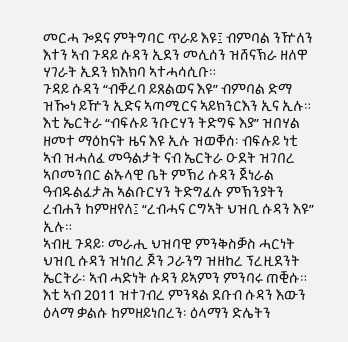መርሓ ጐደና ምትግባር ጥራይ እዩ፤ ብምባል ንዅለን እተን ኣብ ጉዳይ ሱዳን ኢደን መሊሰን ዝሸናኽራ ዘለዋ ሃገራት ኢደን ክእክባ ኣተሓሳሲቡ።
ጉዳይ ሱዳን “ብቐረባ ይጸልወና እዩ” ብምባል ድማ ዝዀነ ይዅን ኢድና ኣጣሚርና ኣይክንርእን ኢና ኢሉ። እቲ ኤርትራ “ብፍሉይ ንቡርሃን ትድግፍ እያ” ዝበሃል ዘመተ ማዕከናት ዜና እዩ ኢሉ ዝወቐሰ፡ ብፍሉይ ነቲ ኣብ ዝሓለፈ መዓልታት ናብ ኤርትራ ዑደት ዝገበረ ኣቦመንበር ልኡላዊ ቤት ምኽሪ ሱዳን ጀነራል ዓብዱልፈታሕ ኣልቡርሃን ትድግፈሉ ምኽንያትን ረብሐን ከምዘየለ፤ “ረብሓና ርግኣት ህዝቢ ሱዳን እዩ” ኢሉ።
ኣብዚ ጉዳይ፡ መራሒ ህዝባዊ ምንቅስቓስ ሓርነት ህዝቢ ሱዳን ዝነበረ ጆን ጋራንግ ዝዘከረ ፕረዚደንት ኤርትራ፡ ኣብ ሓድነት ሱዳን ይኣምን ምንባሩ ጠቒሱ። እቲ ኣብ 2011 ዝተገብረ ምንጻል ደቡብ ሱዳን እውን ዕላማ ቃልሱ ከምዘይነበረን፡ ዕላማን ድሌትን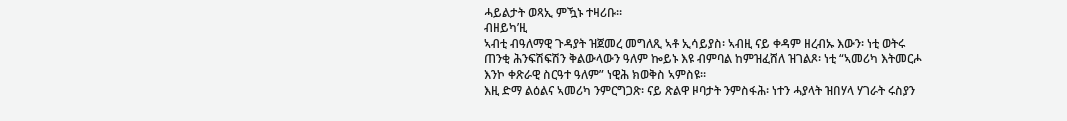ሓይልታት ወጻኢ ምዃኑ ተዛሪቡ።
ብዘይካ’ዚ
ኣብቲ ብዓለማዊ ጉዳያት ዝጀመረ መግለጺ ኣቶ ኢሳይያስ፡ ኣብዚ ናይ ቀዳም ዘረብኡ እውን፡ ነቲ ወትሩ ጠንቂ ሕንፍሽፍሽን ቅልውላውን ዓለም ኰይኑ እዩ ብምባል ከምዝፈሸለ ዝገልጾ፡ ነቲ “ኣመሪካ እትመርሖ እንኮ ቀጽራዊ ስርዓተ ዓለም” ነዊሕ ክወቅስ ኣምስዩ።
እዚ ድማ ልዕልና ኣመሪካ ንምርግጋጽ፡ ናይ ጽልዋ ዞባታት ንምስፋሕ፡ ነተን ሓያላት ዝበሃላ ሃገራት ሩስያን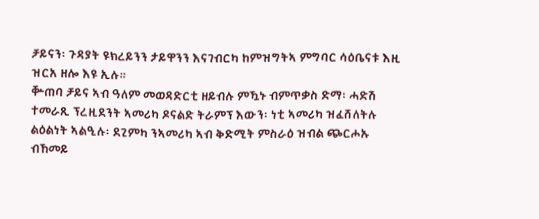ቻይናን፡ ጉዳያት ዩክረይንን ታይዋንን እናገብርካ ከምዝግትኣ ምግባር ሳዕቤናቱ እዚ ዝርአ ዘሎ እዩ ኢሉ።
ቝጠባ ቻይና ኣብ ዓለም መወዳድርቲ ዘይብሉ ምዃኑ ብምጥቃስ ድማ፡ ሓድሽ ተመራጺ ፕረዚደንት ኣመሪካ ዶናልድ ትራምፕ እውን፡ ነቲ ኣመሪካ ዝፈሸለትሉ ልዕልነት ኣልዒሉ፡ ደጊምካ ንኣመሪካ ኣብ ቅድሚት ምስራዕ ዝብል ጭርሖኡ ብኸመይ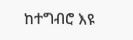ከተግብሮ እዩ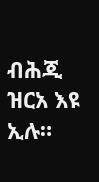ብሕጂ ዝርአ እዩ ኢሉ።